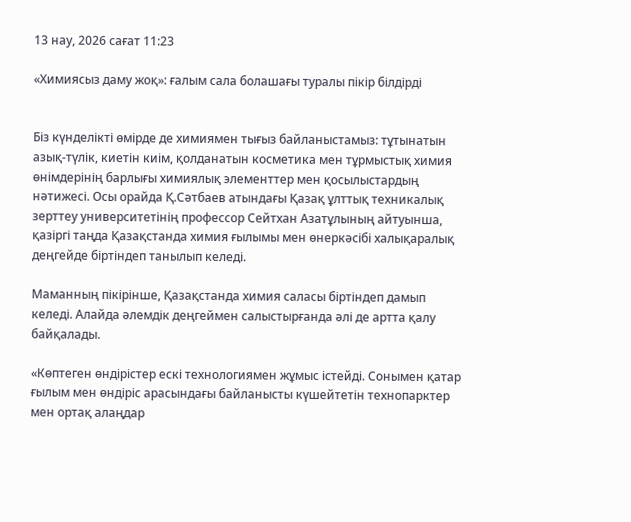13 нау, 2026 сағат 11:23

«Химиясыз даму жоқ»: ғалым сала болашағы туралы пікір білдірді


Біз күнделікті өмірде де химиямен тығыз байланыстамыз: тұтынатын азық-түлік, киетін киім, қолданатын косметика мен тұрмыстық химия өнімдерінің барлығы химиялық элементтер мен қосылыстардың нәтижесі. Осы орайда Қ.Сәтбаев атындағы Қазақ ұлттық техникалық зерттеу университетінің профессор Сейтхан Азатұлының айтуынша, қазіргі таңда Қазақстанда химия ғылымы мен өнеркәсібі халықаралық деңгейде біртіндеп танылып келеді.

Маманның пікірінше, Қазақстанда химия саласы біртіндеп дамып келеді. Алайда әлемдік деңгеймен салыстырғанда әлі де артта қалу байқалады.

«Көптеген өндірістер ескі технологиямен жұмыс істейді. Сонымен қатар ғылым мен өндіріс арасындағы байланысты күшейтетін технопарктер мен ортақ алаңдар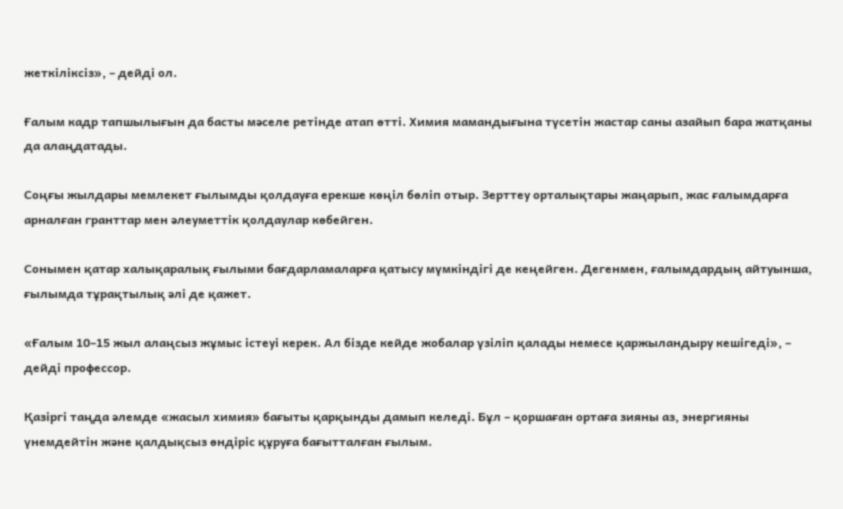жеткіліксіз», – дейді ол.

Ғалым кадр тапшылығын да басты мәселе ретінде атап өтті. Химия мамандығына түсетін жастар саны азайып бара жатқаны да алаңдатады.

Соңғы жылдары мемлекет ғылымды қолдауға ерекше көңіл бөліп отыр. Зерттеу орталықтары жаңарып, жас ғалымдарға арналған гранттар мен әлеуметтік қолдаулар көбейген.

Сонымен қатар халықаралық ғылыми бағдарламаларға қатысу мүмкіндігі де кеңейген. Дегенмен, ғалымдардың айтуынша, ғылымда тұрақтылық әлі де қажет.

«Ғалым 10–15 жыл алаңсыз жұмыс істеуі керек. Ал бізде кейде жобалар үзіліп қалады немесе қаржыландыру кешігеді», – дейді профессор.

Қазіргі таңда әлемде «жасыл химия» бағыты қарқынды дамып келеді. Бұл – қоршаған ортаға зияны аз, энергияны үнемдейтін және қалдықсыз өндіріс құруға бағытталған ғылым.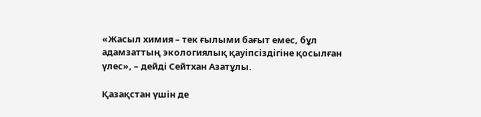«Жасыл химия – тек ғылыми бағыт емес, бұл адамзаттың экологиялық қауіпсіздігіне қосылған үлес», – дейді Сейтхан Азатұлы.

Қазақстан үшін де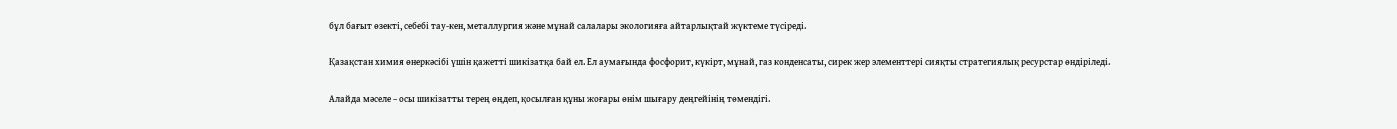бұл бағыт өзекті, себебі тау-кен, металлургия және мұнай салалары экологияға айтарлықтай жүктеме түсіреді.

Қазақстан химия өнеркәсібі үшін қажетті шикізатқа бай ел. Ел аумағында фосфорит, күкірт, мұнай, газ конденсаты, сирек жер элементтері сияқты стратегиялық ресурстар өндіріледі.

Алайда мәселе – осы шикізатты терең өңдеп, қосылған құны жоғары өнім шығару деңгейінің төмендігі.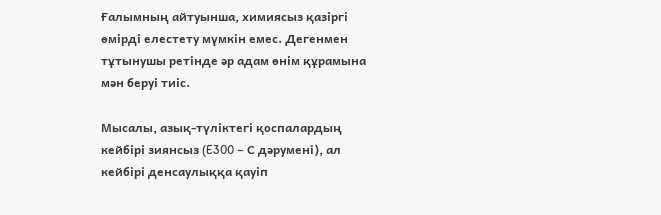Ғалымның айтуынша, химиясыз қазіргі өмірді елестету мүмкін емес. Дегенмен тұтынушы ретінде әр адам өнім құрамына мән беруі тиіс.

Мысалы, азық-түліктегі қоспалардың кейбірі зиянсыз (E300 – С дәрумені), ал кейбірі денсаулыққа қауіп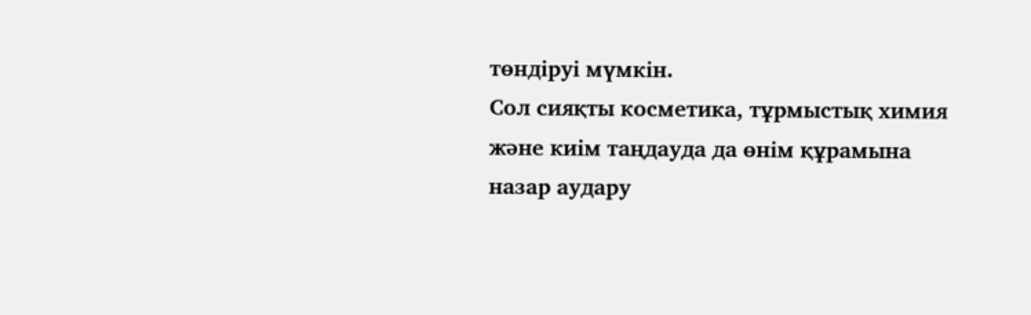төндіруі мүмкін.
Сол сияқты косметика, тұрмыстық химия және киім таңдауда да өнім құрамына назар аудару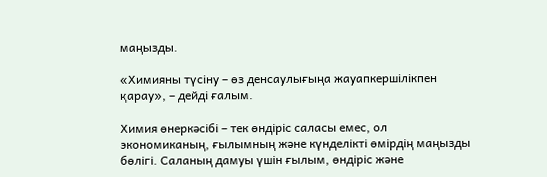маңызды.

«Химияны түсіну – өз денсаулығыңа жауапкершілікпен қарау», – дейді ғалым.

Химия өнеркәсібі – тек өндіріс саласы емес, ол экономиканың, ғылымның және күнделікті өмірдің маңызды бөлігі. Саланың дамуы үшін ғылым, өндіріс және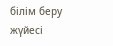білім беру жүйесі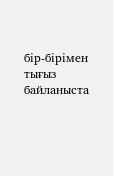бір-бірімен тығыз байланыста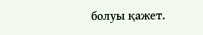болуы қажет.